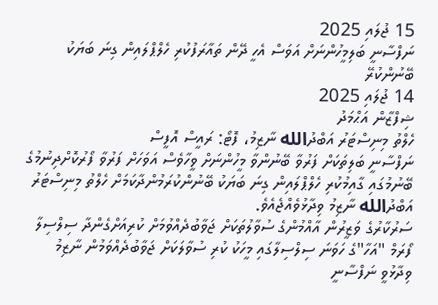15 ޖުލައި 2025
ނަފްސާނީ ބަލިމީހުންނަށް އަވަސް އެހީ ދޭން ތައާރަފުކުރި ހެލްޕްލައިން ގިނަ ބަޔަކު ބޭނުންކުރޭ
14 ޖުލައި 2025
ޝިފްޒާން އަޙްމަދު
ހެލްތު މިނިސްޓަރު އަބްދުالله ނާޒިމު، ފޮޓޯ: ރައީސް އޮފީސް
ނަފްސާނީ ބަލިތަކަށް ފަރުވާ ބޭނުންވާ މީހުންނަށް ވީހާވެސް އަވަހަށް ފަރުވާ ފޯރުކޮށްދިނުމުގެ ބޭނުމުގައި ގާއިމުކުރި ހެލްޕްލައިން ގިނަ ބަޔަކު ބޭނުންކުރަމުންދާކަމަށް ހެލްތު މިނިސްޓަރު އަބްދުالله ނާޒިމު ވިދާޅުވެއްޖެއެވެ.
ސަރުކާރުގެ ވަޒީރުން އާއްމުންގެ ސުވާލުތަކަށް ޖަވާބުދެއްވުމަށް ކުރިއަށްގެންދާ ސިލްސިލާ ފޯރަމް "އަހާ"ގެ ހަވަނަ ސިލްސިލާގައި މީހަކު ކުރި ސުވާލަކަށް ޖަވާބުދެއްވަމުން ނާޒިމު ވިދާޅުވީ ނަފްސާނީ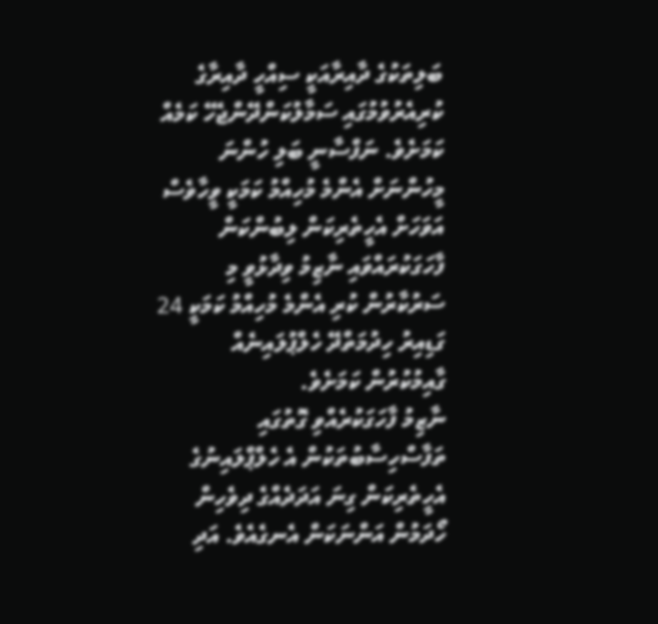ބަލިތަކުގެ ދާއިރާއަކީ ސިއްހީ ދާއިރާގެ ކުރިއެރުވުމުގައި ސަމާލުކަންދޭންޖެހޭ ކަމެއް ކަމަށެވެ. ނަފްސާނީ ބަލި ހުންނަ މީހުންނަށް އެންމެ މުހިއްމު ކަމަކީ ވީހާވެސް އަވަހަށް އެހީތެރިކަން ލިބުންކަން ފާހަގަކުރައްވައި ނާޒިމު ވިދާޅުވީ މި ސަރުކާރުން ކުރި އެންމެ މުހިއްމު ކަމަކީ 24 ގަޑިއިރު ހިދުމަތްދޭ ހެލްޕުލައިނެއް ގާއިމުކުރުން ކަމަށެވެ.
ނާޒިމު ފާހަގަކުރެއްވި ގޮތުގައި ތަފާސްހިސާބުތަކުން އެ ހެލްޕްލައިނުގެ އެހީތެރިކަން ގިނަ އަދަދެއްގެ ދިވެހިން ހޯދަމުން އަންނަކަން އެނގެއެވެ. އަދި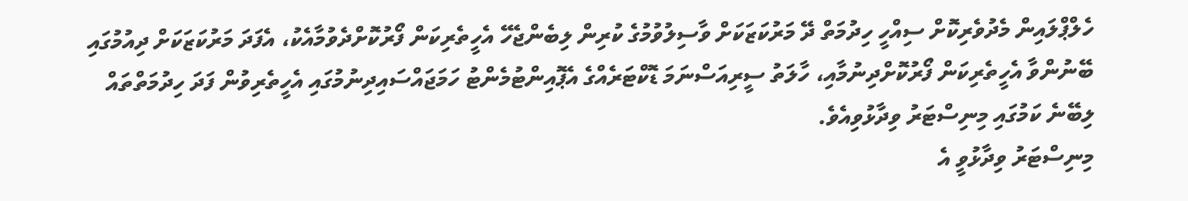ހެލްޕްލައިން މެދުވެރިކޮށް ސިއްހީ ހިދުމަތް ދޭ މަރުކަޒަކަށް ވާސިލުވުމުގެ ކުރިން ލިބެންޖެހޭ އެހީތެރިކަން ފޯރުކޮށްދެވުމާއެކު، އެފަދަ މަރުކަޒަކަށް ދިއުމުގައި ބޭނުންވާ އެހީތެރިކަން ފޯރުކޮށްދިނުމާއި، ހާލަތު ސީރިއަސްނަމަ ޑޮކްޓަރެއްގެ އެޕޮއިންޓުމެންޓު ހަމަޖައްސައިދިނުމުގައި އެހީތެރިވުން ފަދަ ހިދުމަތްތައް ލިބޭނެ ކަމުގައި މިނިސްޓަރު ވިދާޅުވިއެވެ.
މިނިސްޓަރު ވިދާޅުވީ އެ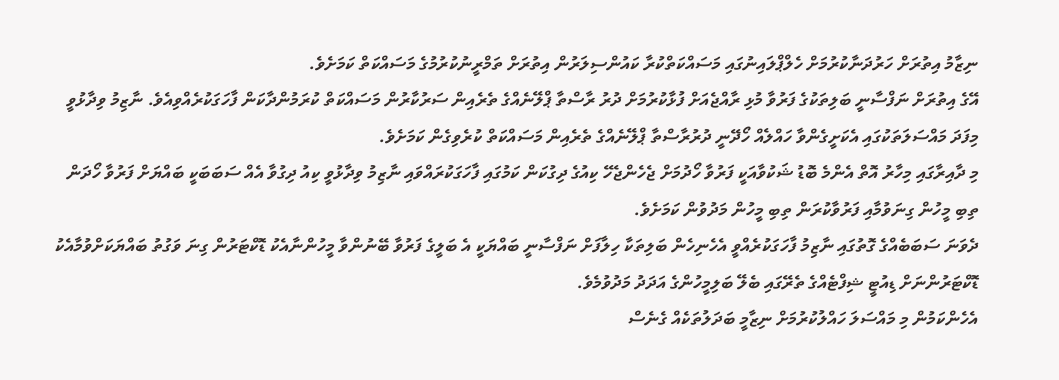ނިޒާމު އިތުރަށް ހަރުދަނާކުރުމަށް ހެލްޕްލައިނުގައި މަސައްކަތްކުރާ ކައުންސިލަރުން އިތުރަށް ތަމްރީނުކުރުމުގެ މަސައްކަތް ކަމަށެވެ.
އޭގެ އިތުރަށް ނަފްސާނީ ބަލިތަކުގެ ފަރުވާ މުޅި ރާއްޖެއަށް ފުޅާކުރުމަށް ދުރު ރާސްތާ ޕްލޭނެއްގެ ތެރެއިން ސަރުކާރުން މަސައްކަތް ކުރަމުންދާކަން ފާހަގަކުރެއްވިއެވެ. ނާޒިމު ވިދާޅުވީ މިފަދަ މައްސަލަތަކުގައި އެކަށީގެންވާ ހައްލެއް ހޯދޭނީ ދުރުރާސްތާ ޕްލޭނެއްގެ ތެރެއިން މަސައްކަތް ކުރެވިގެން ކަމަށެވެ.
މި ދާއިރާގައި މިހާރު އޮތް އެންމެ ބޮޑު ޝަކުވާއަކީ ފަރުވާ ހޯދުމަށް ޖެހެންޖެހޭ ކިއުގެ ދިގުކަން ކަމުގައި ފާހަގަކުރައްވައި ނާޒިމު ވިދާޅުވީ ކިއު ދިގުވާ އެއް ސަބަބަކީ ބައްޔަށް ފަރުވާ ހޯދަން ތިބި މީހުން ގިނަވުމާއި ފަރުވާކުރަން ތިބި މީހުން މަދުވުން ކަމަށެވެ.
ދެވަނަ ސަބަބެއްގެ ގޮތުގައި ނާޒިމު ފާހަގަކުރެއްވީ އެހެނިހެން ބަލިތަކާ ހިލާފަށް ނަފްސާނީ ބައްޔަކީ އެ ބަލީގެ ފަރުވާ ބޭނުންވާ މީހުންނާއެކު ޑޮކްޓަރުން ގިނަ ވަގުތު ބައްޔަކަށްވުމާއެކު ޑޮކްޓަރުންނަށް ޑިއުޓީ ޝިފްޓެއްގެ ތެރޭގައި ބެލޭ ބަލިމީހުންގެ އަދަދު މަދުވުމެވެ.
އެހެންކަމުން މި މައްސަލަ ހައްލުކުރުމަށް ނިޒާމީ ބަދަލުތަކެއް ގެނެސް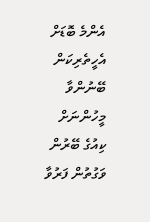އެންމެ ބޮޑަށް އެހީތެރިކަން ބޭނުންވާ މީހުންނަށް ކިއުގެ ބޭރުން ވަގުތުން ފަރުވާ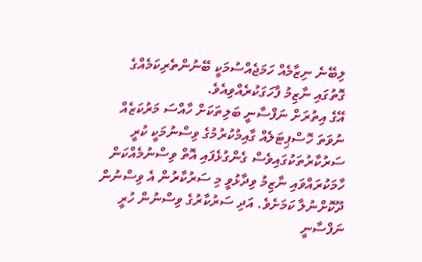ލިބޭނެ ނިޒާމެއް ހަމަޖެއްސުމަކީ ބޭނުންތެރިކަމެއްގެ ގޮތުގައި ނާޒިމު ފާހަގަކުރެއްވިއެވެ.
އޭގެ އިތުރަށް ނަފްސާނީ ބަލިތަކަށް ހާއްސަ މަރުކަޒެއް ނުވަތަ ހޮސްޕިޓަލެއް ގާއިމުކުރުމުގެ ވިސްނުމަކީ ކުރީ ސަރުކާރުތަކުގައިވެސް ގެންގުޅެފައި އޮތް ވިސްނުމެއްކަން ހާމަކުރައްވައި ނާޒިމު ވިދާޅުވީ މި ސަރުކާރުން އެ ވިސްނުން ދޫކޮށްނުލާ ކަމަށެވެ. އަދި ސަރުކާރުގެ ވިސްނުން ހުރީ ނަފްސާނީ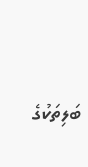ބަލިތަކުގެ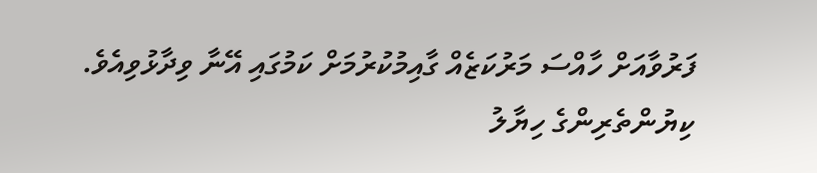ފަރުވާއަށް ހާއްސަ މަރުކަޒެއް ގާއިމުކުރުމަށް ކަމުގައި އޭނާ ވިދާޅުވިއެވެ.
ކިޔުންތެރިންގެ ހިޔާލު